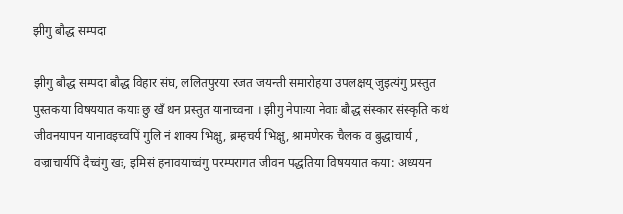झीगु बौद्ध सम्पदा

झीगु बौद्ध सम्पदा बौद्ध विहार संघ, ललितपुरया रजत जयन्ती समारोहया उपलक्षय् जुइत्यंगु प्रस्तुत पुस्तकया विषययात कयाः छु खँ थन प्रस्तुत यानाच्वना । झीगु नेपाःया नेवाः बौद्ध संस्कार संस्कृति कथं जीवनयापन यानावइच्वपिं गुलि नं शाक्य भिक्षु, ब्रम्हचर्य भिक्षु, श्रामणेरक चैलक व बुद्धाचार्य , वज्राचार्यपिं दैच्वंगु खः, इमिसं हनावयाच्वंगु परम्परागत जीवन पद्धतिया विषययात कया: अध्ययन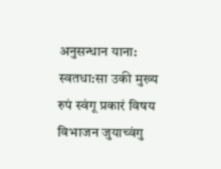अनुसन्धान याना: स्वतधा:सा उकी मुख्य रुपं स्वंगू प्रकारं विषय विभाजन जुयाच्वंगु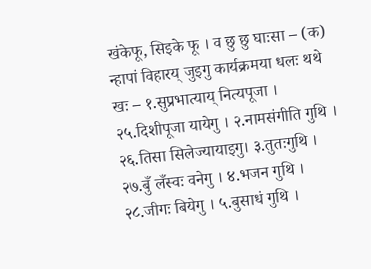खंकेफू, सिइके फू । व छु छु घाःसा – (क) न्हापां विहारय् जुइगु कार्यक्रमया धलः थथे खः – १.सुप्रभात्याय् नित्यपूजा । २५.दिशीपूजा यायेगु । २.नामसंगीति गुथि । २६.तिसा सिलेज्यायाइगु। ३.तुतःगुथि । २७.बुँ लँस्वः वनेगु । ४.भजन गुथि । २८.जीगः बियेगु । ५.बुसाधं गुथि ।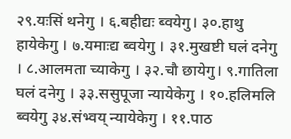२९.यःसिं थनेगु । ६.बहीद्यः ब्वयेगु। ३०.हाथु हायेकेगु । ७.यमाःद्य ब्वयेगु । ३१.मुखष्टी घलं दनेगु । ८.आलमता च्याकेगु । ३२.चौ छायेगु। ९.गातिला घलं दनेगु । ३३.ससुपूजा न्यायेकेगु । १०.हलिमलि ब्वयेगु ३४.संभ्वय् न्यायेकेगु । ११.पाठ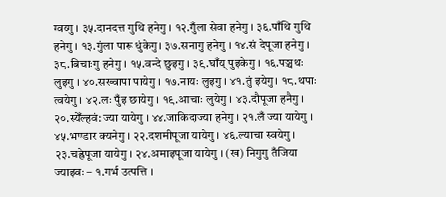ग्वय्गु । ३५.दानदत्त गुथि हनेगु । १२.गुँला सेवा हनेगु । ३६.पाँथि गुथि हनेगु । १३.गुंला पारू धुंकेगु। ३७.सनागु हनेगु । १४.सं देपूजा हनेगु । ३८.बिचाःगु हनेगु । १५.वन्दे छुइगु । ३९.घाँय् पुइकेगु । १६.पञ्चथः लुइगु । ४०.सख्वापा पायेगु । १७.नायः लुइगु । ४१.तुं इयेगु। १८.थपाः त्वयेगु । ४२.लः पुँइ छायेगु । १९.आचाः लुयेगु । ४३.दौपूजा हनैगु । २०.स्येँल्हवं: ज्या यायेगु । ४४.जाकिदाज्या हनेगु । २१.लँ ज्या यायेगु । ४५.भण्डार क्यनेगु । २२.दशमीपूजा यायेगु । ४६.ल्याचा स्वयेगु । २३.चह्रेपूजा यायेगु । २४.अमाइपूजा यायेगु । (ख) निगुगु तँजिया ज्याझ्वः – १.गर्भ उत्पत्ति ।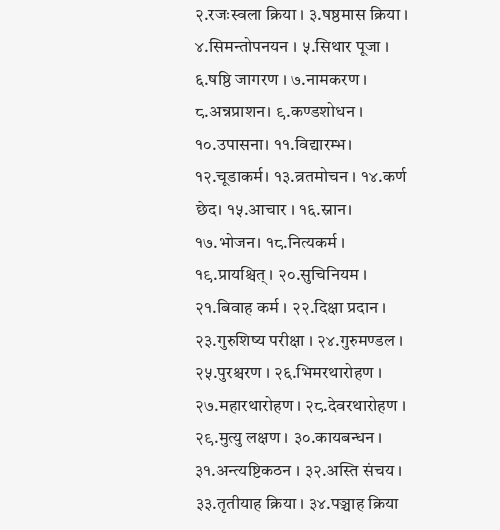२.रजःस्वला क्रिया । ३.षष्ठमास क्रिया । ४.सिमन्तोपनयन । ५.सिथार पूजा । ६.षष्ठि जागरण । ७.नामकरण । ८.अन्नप्राशन। ९.कण्डशोधन । १०.उपासना। ११.विद्यारम्भ। १२.चूडाकर्म। १३.व्रतमोचन । १४.कर्ण छेद। १५.आचार । १६.स्नान। १७.भोजन। १८.नित्यकर्म । १९.प्रायश्चित् । २०.सुचिनियम । २१.बिवाह कर्म । २२.दिक्षा प्रदान । २३.गुरुशिष्य परीक्षा । २४.गुरुमण्डल । २५.पुरश्चरण । २६.भिमरथारोहण । २७.महारथारोहण । २८.देवरथारोहण । २९.मुत्यु लक्षण । ३०.कायबन्धन । ३१.अन्त्यष्टिकठन । ३२.अस्ति संचय । ३३.तृतीयाह क्रिया । ३४.पञ्चाह क्रिया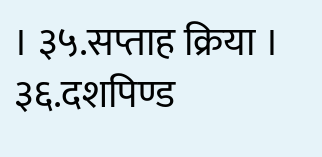। ३५.सप्ताह क्रिया । ३६.दशपिण्ड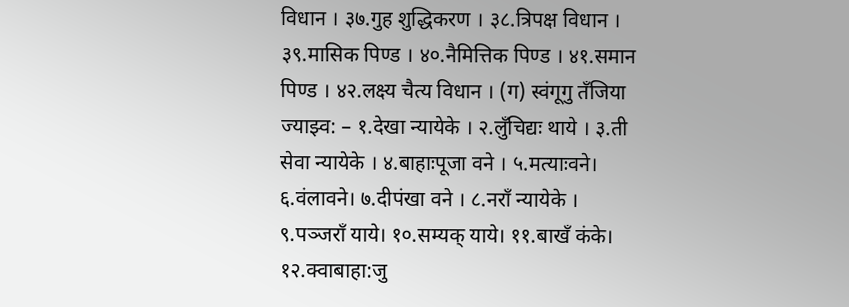विधान । ३७.गुह शुद्धिकरण । ३८.त्रिपक्ष विधान । ३९.मासिक पिण्ड । ४०.नैमित्तिक पिण्ड । ४१.समान पिण्ड । ४२.लक्ष्य चैत्य विधान । (ग) स्वंगूगु तँजिया ज्याझ्व: – १.देखा न्यायेके । २.लुँचिद्यः थाये । ३.ती सेवा न्यायेके । ४.बाहाःपूजा वने । ५.मत्याःवने। ६.वंलावने। ७.दीपंखा वने । ८.नराँ न्यायेके । ९.पञ्जराँ याये। १०.सम्यक् याये। ११.बाखँ कंके। १२.क्वाबाहा:जु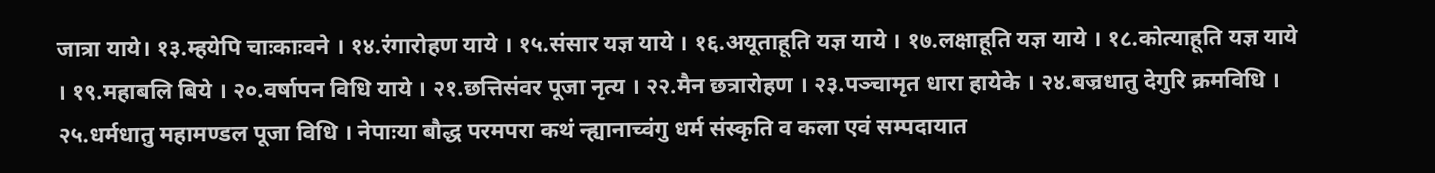जात्रा याये। १३.म्हयेपि चाःकाःवने । १४.रंगारोहण याये । १५.संसार यज्ञ याये । १६.अयूताहूति यज्ञ याये । १७.लक्षाहूति यज्ञ याये । १८.कोत्याहूति यज्ञ याये । १९.महाबलि बिये । २०.वर्षापन विधि याये । २१.छत्तिसंवर पूजा नृत्य । २२.मैन छत्रारोहण । २३.पञ्चामृत धारा हायेके । २४.बज्रधातु देगुरि क्रमविधि । २५.धर्मधातु महामण्डल पूजा विधि । नेपाःया बौद्ध परमपरा कथं न्ह्यानाच्वंगु धर्म संस्कृति व कला एवं सम्पदायात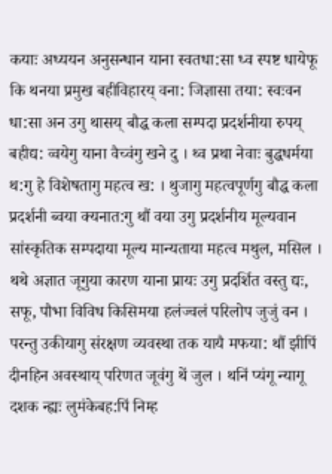कयाः अध्ययन अनुसन्धान याना स्वतधा:सा ध्व स्पष्ट धायेफू कि थनया प्रमुख बहीविहारय् वना: जिज्ञासा तया: स्वःवन धा:सा अन उगु थासय् बौद्ध कला सम्पदा प्रदर्शनीया रुपय् बहीद्य: व्वयेगु याना वैच्वंगु खने दु । थ्व प्रथा नेवाः बुद्धधर्मया थ:गु हे विशेषतागु महत्व ख: । थुजागु महत्वपूर्णगु बौद्ध कला प्रदर्शनी ब्वया क्यनात:गु थौं वया उगु प्रदर्शनीय मूल्यवान सांस्कृतिक सम्पदाया मूल्य मान्यताया महत्व मथुल, मसिल । थथे अज्ञात जूगुया कारण याना प्रायः उगु प्रदर्शित वस्तु द्यः, सफू, पौभा विविध किसिमया हलंज्वलं परिलोप जुजुं वन । परन्तु उकीयागु संरक्षण व्यवस्था तक यायै मफया: थौं झीपिं दीनहिन अवस्थाय् परिणत जूवंगु थें जुल । थनिं प्यंगू न्यागू दशक न्ह्यः लुमंकेबह:पिं निम्ह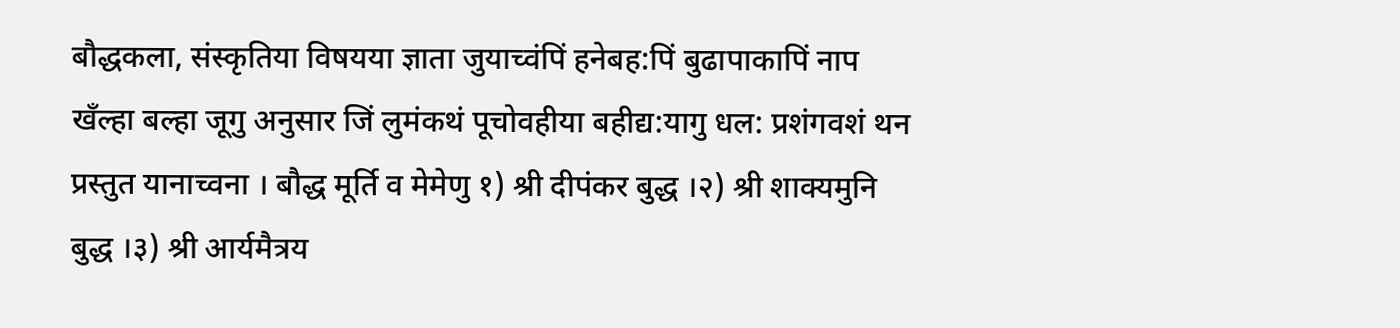बौद्धकला, संस्कृतिया विषयया ज्ञाता जुयाच्वंपिं हनेबह:पिं बुढापाकापिं नाप खँल्हा बल्हा जूगु अनुसार जिं लुमंकथं पूचोवहीया बहीद्य:यागु धल: प्रशंगवशं थन प्रस्तुत यानाच्वना । बौद्ध मूर्ति व मेमेणु १) श्री दीपंकर बुद्ध ।२) श्री शाक्यमुनि बुद्ध ।३) श्री आर्यमैत्रय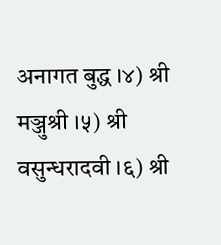अनागत बुद्ध ।४) श्री मञ्जुश्री ।५) श्री वसुन्धरादवी ।६) श्री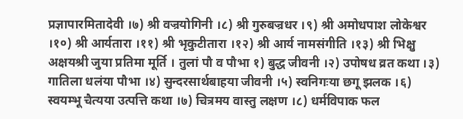प्रज्ञापारमितादेवी ।७) श्री वज्रयोगिनी ।८) श्री गुरुबज्रधर ।९) श्री अमोधपाश लोकेश्वर ।१०) श्री आर्यतारा ।११) श्री भृकुटीतारा ।१२) श्री आर्य नामसंगीति ।१३) श्री भिक्षु अक्षयश्री जुया प्रतिमा मूर्ति । तुलां पौ व पौभा १) बुद्ध जीवनी ।२) उपोषध व्रत कथा ।३) गातिला धलंया पौभा ।४) सुन्दरसार्थबाहया जीवनी ।५) स्वनिगःया छगू झलक ।६) स्वयम्भू चैत्यया उत्पत्ति कथा ।७) चित्रमय वास्तु लक्षण ।८) धर्मविपाक फल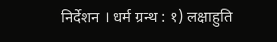निर्देशन । धर्म ग्रन्थ : १) लक्षाहुति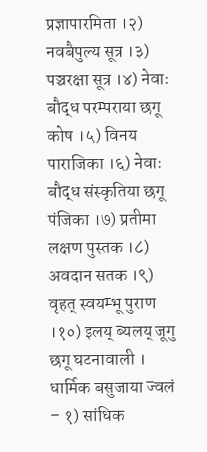प्रज्ञापारमिता ।२) नवबैपुल्य सूत्र ।३) पञ्चरक्षा सूत्र ।४) नेवाः बौद्ध परम्पराया छगू कोष ।५) विनय पाराजिका ।६) नेवाः बौद्ध संस्कृतिया छगू पंजिका ।७) प्रतीमा लक्षण पुस्तक ।८) अवदान सतक ।९) वृहत् स्वयम्भू पुराण ।१०) इलय् ब्यलय् जूगु छगू घटनावाली । धार्मिक बसुजाया ज्वलं – १) सांधिक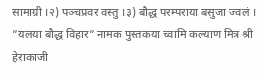सामाग्री ।२) पञ्चप्रवर वस्तु ।३) बौद्ध परम्पराया बसुजा ज्वलं । ”यलया बौद्ध विहार” नामक पुस्तकया च्वामि कल्याण मित्र श्री हेराकाजी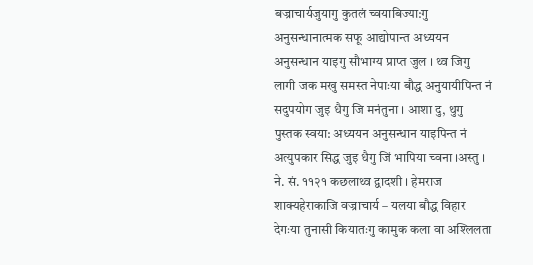बज्राचार्यजुयागु कुतलं च्वयाबिज्या:गु अनुसन्धानात्मक सफू आद्योपान्त अध्ययन अनुसन्धान याइगु सौभाग्य प्राप्त जुल । थ्व जिगु लागी जक मखु समस्त नेपाःया बौद्ध अनुयायीपिन्त नं सदुपयोग जुइ धैगु जि मनंतुना । आशा दु, थुगु पुस्तक स्वया: अध्ययन अनुसन्धान याइपिन्त नं अत्युपकार सिद्ध जुइ धैगु जिं भापिया च्वना ।अस्तु । ने. सं. ११२१ कछलाथ्व द्वादशी । हेमराज शाक्यहेराकाजि वज्राचार्य – यलया बौद्ध विहार
देगःया तुनासी कियातःगु कामुक कला वा अश्लिलता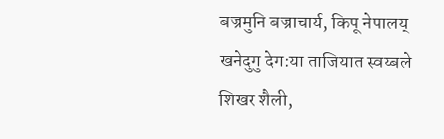बज्रमुनि बज्राचार्य, किपू नेपालय् खनेदुगु देग:या ताजियात स्वय्बले शिखर शैली,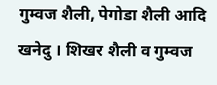गुम्वज शैली, पेगोडा शैली आदि खनेदु । शिखर शैली व गुम्वज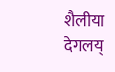शैलीया देगलय्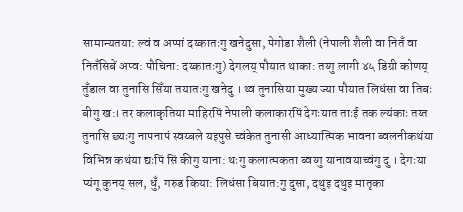सामान्यतया: ल्वं व अप्पां दय्कातःगु खनेदुसा, पेगोडा शैली (नेपाली शैली वा नितँ वा नितँसिबें अप्व: पौचिना: दय्कातःगु) देगलय् पौयात थाका: तय्गु लागी ४५ डिग्री कोणय् तुँडाल वा तुनासि सिँया तयातःगु खनेदु । थ्व तुनासिया मुख्य ज्या पौयात लिधंसा वा तिबः बीगु ख:। तर कलाकृतिया माहिरपिं नेपाली कलाकारपिं देगःयात ताःई तक ल्यंकाः तय्त तुनासि छ्यःगु नापनापं स्वय्बले यइपुसे च्वंकेत तुनासी आध्यात्मिक भावना ब्वलनीकथंया विभिन्न कथंया द्यःपिं सिं कीगु याना: थःगु कलात्मकता ब्वय्गु यानावयाच्वंगु दु । देगःया प्यंगू कुनय् सल, धुँ, गरुड किया: लिधंसा बियात:गु दुसा, दथुइ दथुइ मातृका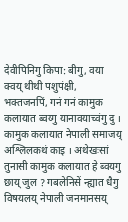देवीपिनिगु किपा: बीगु, वया क्वय् थीथी पशुपंक्षी, भक्तजनपिं, गनं गनं कामुक कलायात ब्वय्गु यानावयाच्वंगु दु । कामुक कलायात नेपाली समाजय् अश्लिलकथं काइ । अथेखःसां तुनासी कामुक कलायात हे ब्वयगु छाय् जुल ? गबलेनिसें न्ह्यात धैगु विषयलय् नेपाली जनमानसय्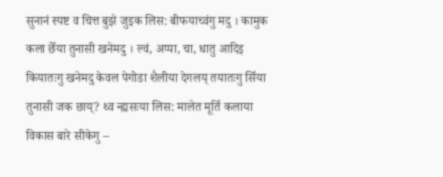सुनानं स्पष्ट व चित्त बुझे जुइक लिस: बीफयाच्वंगु मदु । कामुक कला छेँया तुनासी खनेमदु । ल्वं, अप्पा, चा, धातु आदिइ कियातःगु खनेमदु केवल पेगोडा शैलीया देगलय् तयातःगु सिँया तुनासी जक छाय्? थ्व न्ह्यसःया लिस: मालेत मूर्ति कलाया विकास बारे सीकेगु –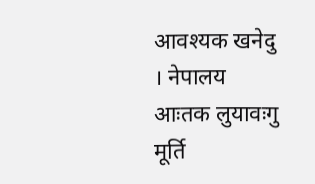आवश्यक खनेदु । नेपालय आःतक लुयावःगु मूर्ति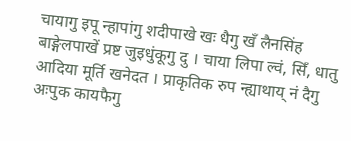चायागु इपू न्हापांगु शदीपाखे खः धैगु खँ लैनसिंह बाङ्गेलपाखें प्रष्ट जुइधुंकूगु दु । चाया लिपा ल्वं, सिँ, धातु आदिया मूर्ति खनेदत । प्राकृतिक रुप न्ह्याथाय् नं दैगु अःपुक कायफैगु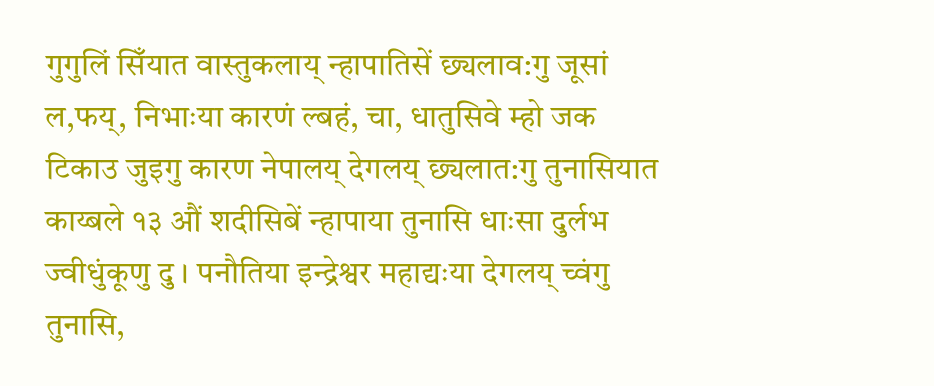गुगुलिं सिँयात वास्तुकलाय् न्हापातिसें छ्यलाव:गु जूसां ल,फय्, निभाःया कारणं ल्बहं, चा, धातुसिवे म्हो जक टिकाउ जुइगु कारण नेपालय् देगलय् छ्यलात:गु तुनासियात काय्बले १३ औं शदीसिबें न्हापाया तुनासि धाःसा दुर्लभ ज्वीधुंकूणु दु । पनौतिया इन्द्रेश्वर महाद्यःया देगलय् च्वंगु तुनासि,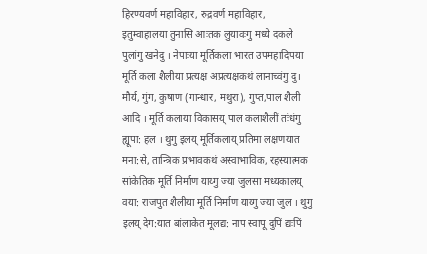हिरण्यवर्ण महाविहार, रुद्रवर्ण महाविहार, इतुम्वाहालया तुनासि आःतक लुयावःगु मध्ये दकले पुलांगु खनेदु । नेपाःया मूर्तिकला भारत उपमहादिपया मूर्ति कला शैलीया प्रत्यक्ष अप्रत्यक्षकथं लानाच्वंगु दु। मौर्य, गुंग, कुषाण (गान्धार, मथुरा), गुप्त,पाल शैली आदि । मूर्ति कलाया विकासय् पाल कलाशैलीं तःंधंगु ह्यूपा: हल । थुगु इलय् मूर्तिकलाय् प्रतिमा लक्षणयात मना:से, तान्त्रिक प्रभावकथं अस्वाभाविक, रहस्यात्मक सांकेतिक मूर्ति निर्माण याय्गु ज्या जुलसा मध्यकालय् वया: राजपुत शैलीया मूर्ति निर्माण याय्गु ज्या जुल । थुगु इलय् देग:यात बांलाकेत मूलद्य: नाप स्वापू दुपिं द्यःपिं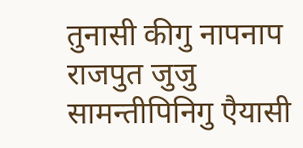तुनासी कीगु नापनाप राजपुत जुजु सामन्तीपिनिगु एैयासी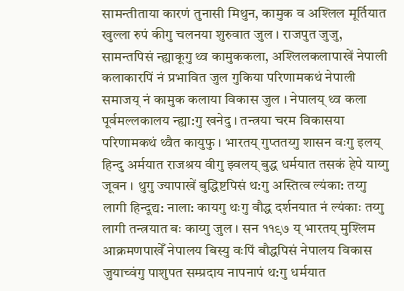सामन्तीताया कारणं तुनासी मिथुन, कामुक व अश्लिल मूर्तियात खुल्ला रुपं कीगु चलनया शुरुवात जुल । राजपुत जुजु, सामन्तपिसं न्ह्याकूगु थ्व कामुककला, अश्लिलकलापाखें नेपाली कलाकारपिं नं प्रभावित जुल गुकिया परिणामकथं नेपाली समाजय् नं कामुक कलाया विकास जुल । नेपालय् थ्व कला पूर्वमल्लकालय न्ह्या:गु खनेदु । तन्त्रया चरम विकासया परिणामकथं थ्वैत कायुफु । भारतय् गुप्ततय्गु शासन वःगु इलय् हिन्दु अर्मयात राजश्रय वीगु झ्वलय् बुद्ध धर्मयात तसकं हेपे याय्गु जूवन । थुगु ज्यापाखें बुद्धिष्टपिसं थ:गु अस्तित्व ल्यंका: तय्गु लागी हिन्दूद्य: नाला: कायगु थःगु वौद्ध दर्शनयात नं ल्यंकाः तय्गु लागी तन्त्रयात बः काय्गु जुल । सन ११९७ य् भारतय् मुश्लिम आक्रमणपाखेँ नेपालय बिस्यु वःपिं बौद्धपिसं नेपालय विकास जुयाच्वंगु पाशुपत सम्प्रदाय नापनापं थ:गु धर्मयात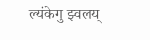ल्यंकेगु झ्वलय्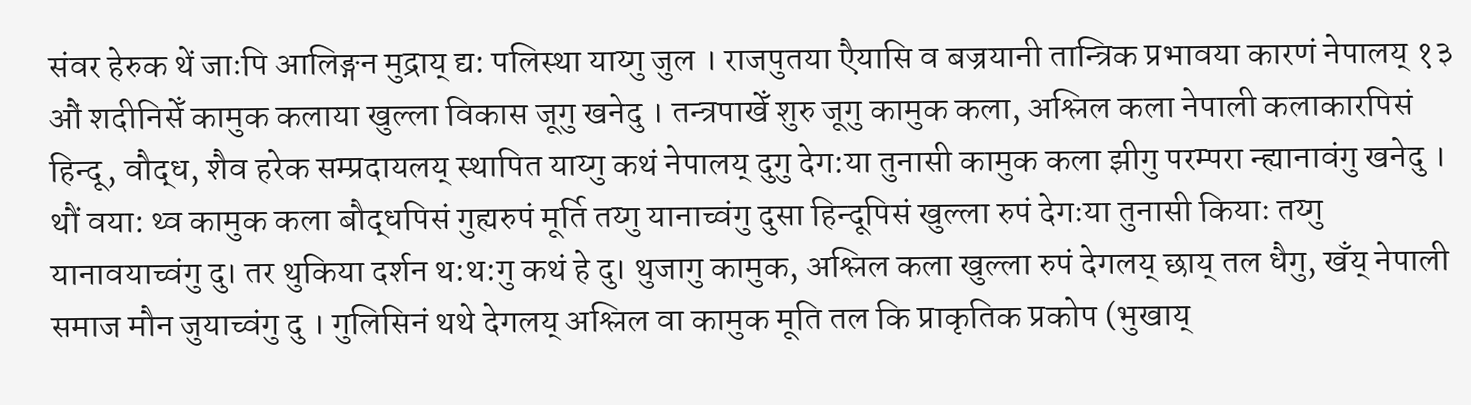संवर हेरुक थें जाःपि आलिङ्गन मुद्राय् द्य: पलिस्था याय्गु जुल । राजपुतया एैयासि व बज्रयानी तान्त्रिक प्रभावया कारणं नेपालय् १३ औं शदीनिसेँ कामुक कलाया खुल्ला विकास जूगु खनेदु । तन्त्रपाखेँ शुरु जूगु कामुक कला, अश्लिल कला नेपाली कलाकारपिसं हिन्दू, वौद्ध, शैव हरेक सम्प्रदायलय् स्थापित याय्गु कथं नेपालय् दुगु देग:या तुनासी कामुक कला झीगु परम्परा न्ह्यानावंगु खनेदु । थौं वया: थ्व कामुक कला बौद्धपिसं गुह्यरुपं मूर्ति तय्गु यानाच्वंगु दुसा हिन्दूपिसं खुल्ला रुपं देगःया तुनासी कियाः तय्गु यानावयाच्वंगु दु। तर थुकिया दर्शन थ:थ:गु कथं हे दु। थुजागु कामुक, अश्लिल कला खुल्ला रुपं देगलय् छाय् तल धैगु, खँय् नेपाली समाज मौन जुयाच्वंगु दु । गुलिसिनं थथे देगलय् अश्लिल वा कामुक मूति तल कि प्राकृतिक प्रकोप (भुखाय्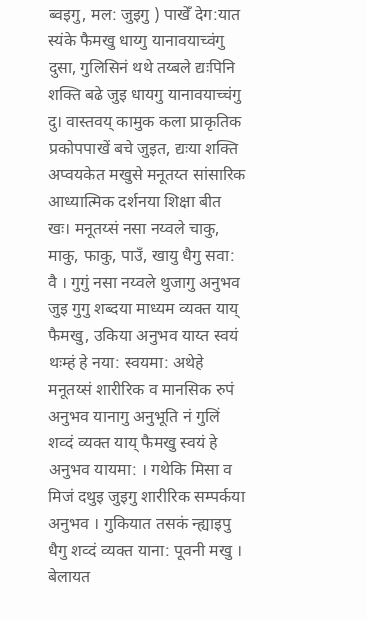ब्वइगु, मल: जुइगु ) पाखेँ देग:यात स्यंके फैमखु धाय्गु यानावयाच्वंगु दुसा, गुलिसिनं थथे तय्बले द्यःपिनि शक्ति बढे जुइ धायगु यानावयाच्चंगु दु। वास्तवय् कामुक कला प्राकृतिक प्रकोपपाखें बचे जुइत, द्यःया शक्ति अप्वयकेत मखुसे मनूतय्त सांसारिक आध्यात्मिक दर्शनया शिक्षा बीत खः। मनूतय्सं नसा नय्वले चाकु, माकु, फाकु, पाउँ, खायु धैगु सवा: वै । गुगुं नसा नय्वले थुजागु अनुभव जुइ गुगु शब्दया माध्यम व्यक्त याय् फैमखु, उकिया अनुभव याय्त स्वयं थःम्हं हे नया: स्वयमा: अथेहे मनूतय्सं शारीरिक व मानसिक रुपं अनुभव यानागु अनुभूति नं गुलिं शव्दं व्यक्त याय् फैमखु स्वयं हे अनुभव यायमा: । गथेकि मिसा व मिजं दथुइ जुइगु शारीरिक सम्पर्कया अनुभव । गुकियात तसकं न्ह्याइपु धैगु शव्दं व्यक्त याना: पूवनी मखु । बेलायत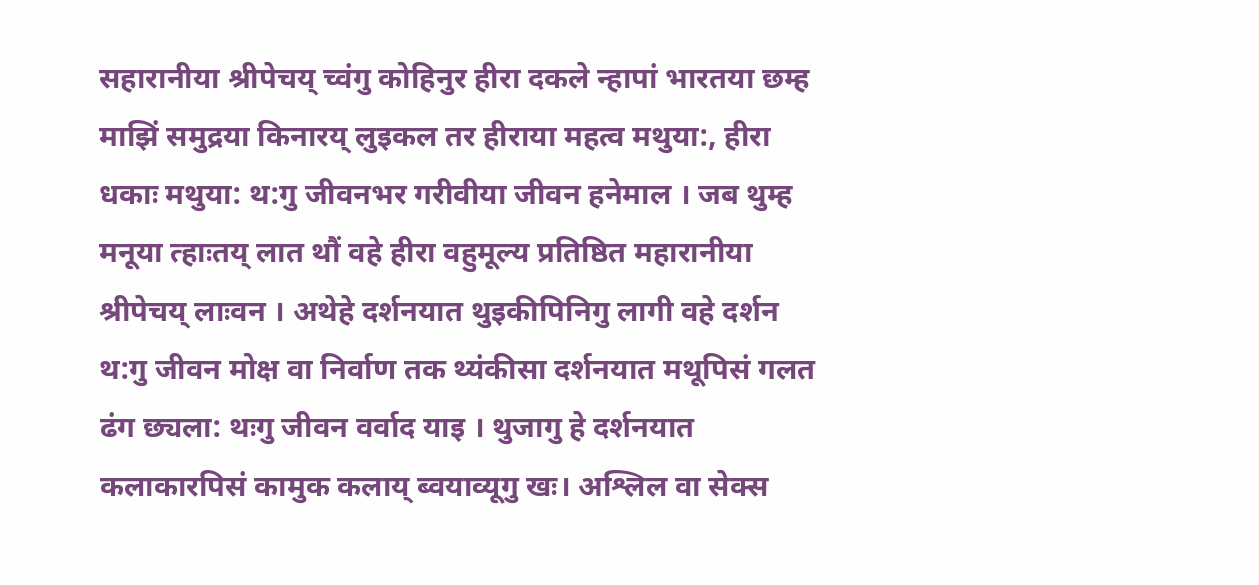सहारानीया श्रीपेचय् च्वंगु कोहिनुर हीरा दकले न्हापां भारतया छम्ह माझिं समुद्रया किनारय् लुइकल तर हीराया महत्व मथुया:, हीरा धकाः मथुया: थ:गु जीवनभर गरीवीया जीवन हनेमाल । जब थुम्ह मनूया त्हाःतय् लात थौं वहे हीरा वहुमूल्य प्रतिष्ठित महारानीया श्रीपेचय् लाःवन । अथेहे दर्शनयात थुइकीपिनिगु लागी वहे दर्शन थ:गु जीवन मोक्ष वा निर्वाण तक थ्यंकीसा दर्शनयात मथूपिसं गलत ढंग छ्यला: थःगु जीवन वर्वाद याइ । थुजागु हे दर्शनयात कलाकारपिसं कामुक कलाय् ब्वयाव्यूगु खः। अश्लिल वा सेक्स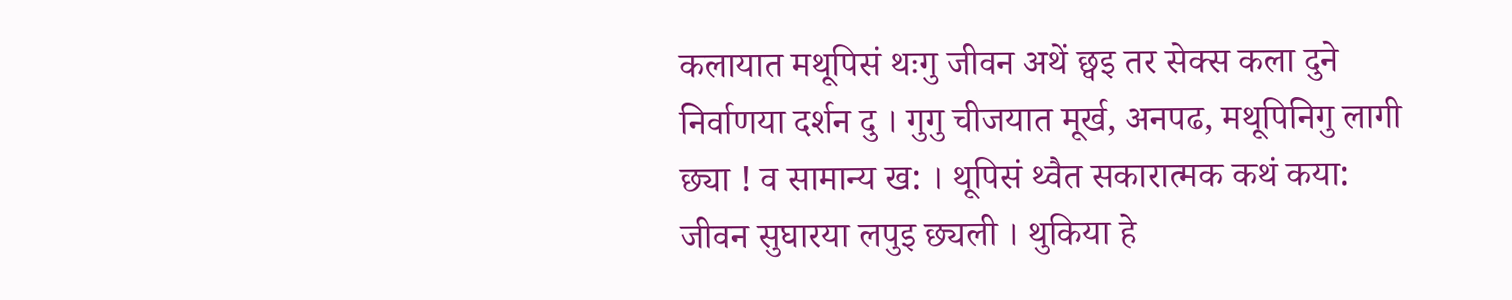कलायात मथूपिसं थःगु जीवन अथें छ्वइ तर सेक्स कला दुने निर्वाणया दर्शन दु । गुगु चीजयात मूर्ख, अनपढ, मथूपिनिगु लागी छ्या ! व सामान्य ख: । थूपिसं थ्वैत सकारात्मक कथं कया: जीवन सुघारया लपुइ छ्यली । थुकिया हे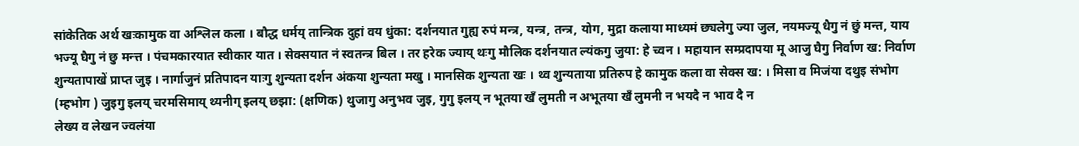सांकेतिक अर्थ खःकामुक वा अश्लिल कला । बौद्ध धर्मय् तान्त्रिक दुहां वय धुंका: दर्शनयात गुह्य रुपं मन्त्र, यन्त्र, तन्त्र, योग, मुद्रा कलाया माध्यमं छ्यलेगु ज्या जुल, नयमज्यू धैगु नं छुं मन्त, याय भज्यू घैगु नं छु मन्त्त । पंचमकारयात स्वीकार यात । सेक्सयात नं स्वतन्त्र बिल । तर हरेक ज्याय् थःगु मौलिक दर्शनयात ल्यंकगु जुया: हे च्वन । महायान सम्प्रदापया मू आजु घैगु निर्वाण ख: निर्वाण शुन्यतापाखें प्राप्त जुइ । नार्गाजुनं प्रतिपादन याःगु शुन्यता दर्शन अंकया शुन्यता मखु । मानसिक शुन्यता खः । थ्व शुन्यताया प्रतिरुप हे कामुक कला वा सेक्स ख: । मिसा व मिजंया दथुइ संभोग (म्हभोग ) जुइगु इलय् चरमसिमाय् थ्यनीग् इलय् छझा: (क्षणिक) थुजागु अनुभव जुइ, गुगु इलय् न भूतया खँ लुमती न अभूतया खँ लुमनी न भयदै न भाव दै न
लेख्य व लेखन ज्वलंया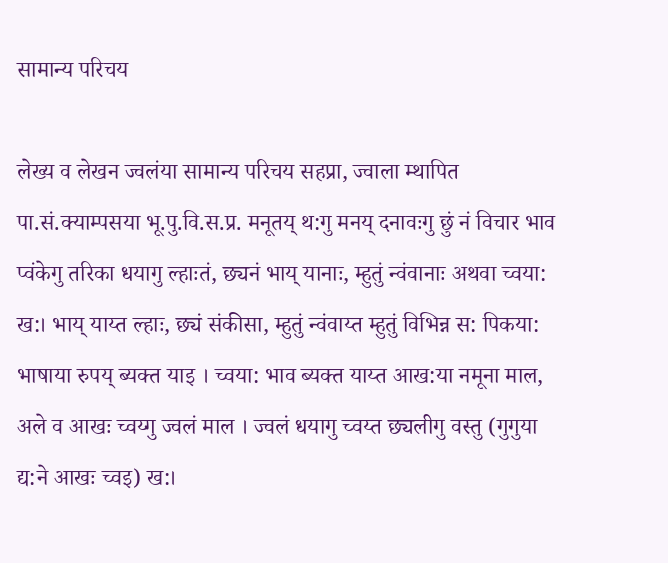सामान्य परिचय

लेख्य व लेखन ज्वलंया सामान्य परिचय सहप्रा, ज्वाला म्थापित पा.सं.क्याम्पसया भू.पु.वि.स.प्र. मनूतय् थ:गु मनय् दनावःगु छुं नं विचार भाव प्वंकेगु तरिका धयागु ल्हाःतं, छ्यनं भाय् यानाः, म्हुतुं न्वंवानाः अथवा च्वया: ख:। भाय् याय्त ल्हाः, छ्यं संकीसा, म्हुतुं न्वंवाय्त म्हुतुं विभिन्न स: पिकया: भाषाया रुपय् ब्यक्त याइ । च्वया: भाव ब्यक्त याय्त आख:या नमूना माल, अले व आखः च्वय्गु ज्वलं माल । ज्वलं धयागु च्वय्त छ्यलीगु वस्तु (गुगुया द्य:ने आखः च्वइ) ख:।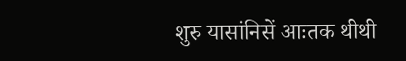शुरु यासांनिसें आःतक थीथी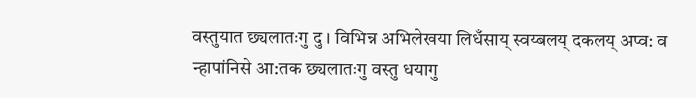वस्तुयात छ्यलातःगु दु । विभिन्न अभिलेखया लिधँसाय् स्वय्बलय् दकलय् अप्व: व न्हापांनिसे आ:तक छ्यलातःगु वस्तु धयागु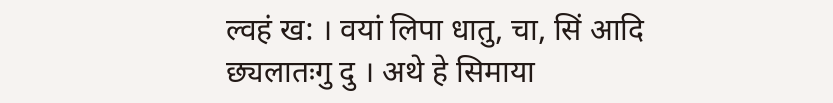ल्वहं ख: । वयां लिपा धातु, चा, सिं आदि छ्यलातःगु दु । अथे हे सिमाया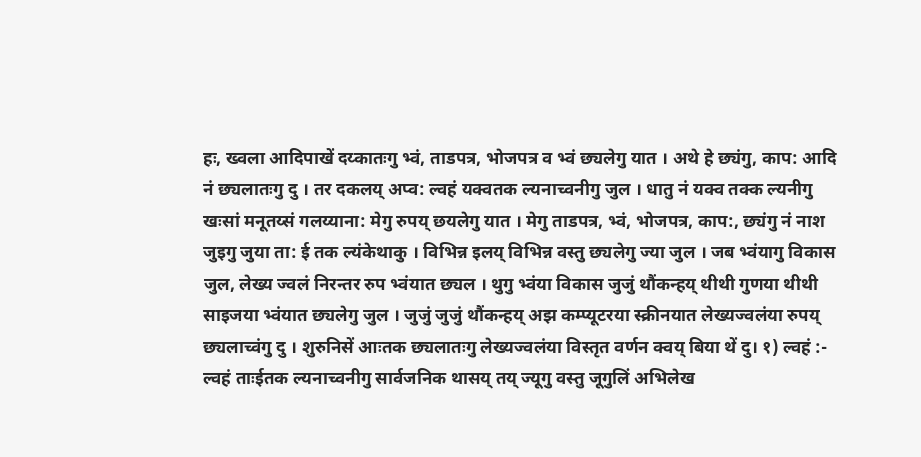हः, ख्वला आदिपाखें दय्कातःगु भ्वं, ताडपत्र, भोजपत्र व भ्वं छ्यलेगु यात । अथे हे छ्यंगु, काप: आदि नं छ्यलातःगु दु । तर दकलय् अप्व: ल्वहं यक्वतक ल्यनाच्वनीगु जुल । धातु नं यक्व तक्क ल्यनीगु खःसां मनूतय्सं गलय्याना: मेगु रुपय् छयलेगु यात । मेगु ताडपत्र, भ्वं, भोजपत्र, काप:, छ्यंगु नं नाश जुइगु जुया ता: ई तक ल्यंकेथाकु । विभिन्न इलय् विभिन्न वस्तु छ्यलेगु ज्या जुल । जब भ्वंयागु विकास जुल, लेख्य ज्वलं निरन्तर रुप भ्वंयात छ्यल । थुगु भ्वंया विकास जुजुं थौंकन्हय् थीथी गुणया थीथी साइजया भ्वंयात छ्यलेगु जुल । जुजुं जुजुं थौंकन्हय् अझ कम्प्यूटरया स्क्रीनयात लेख्यज्वलंया रुपय् छ्यलाच्वंगु दु । शुरुनिसें आःतक छ्यलातःगु लेख्यज्वलंया विस्तृत वर्णन क्वय् बिया थें दु। १) ल्वहं :- ल्वहं ताःईतक ल्यनाच्वनीगु सार्वजनिक थासय् तय् ज्यूगु वस्तु जूगुलिं अभिलेख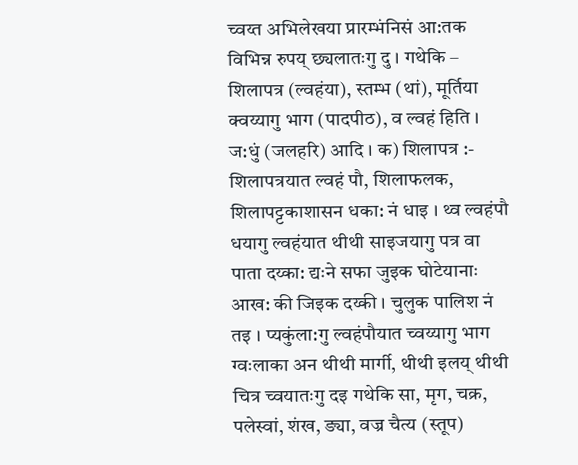च्वय्त अभिलेखया प्रारम्भंनिसं आ:तक विभिन्न रुपय् छ्यलातःगु दु । गथेकि – शिलापत्र (ल्वहंया), स्तम्भ (थां), मूर्तिया क्वय्यागु भाग (पादपीठ), व ल्वहं हिति । ज:धुं (जलहरि) आदि । क) शिलापत्र :- शिलापत्रयात ल्वहं पौ, शिलाफलक, शिलापट्टकाशासन धका: नं धाइ । थ्व ल्वहंपौ धयागु ल्वहंयात थीथी साइजयागु पत्र वा पाता दय्का: द्यःने सफा जुइक घोटेयानाः आख: की जिइक दय्की । चुलुक पालिश नं तइ । प्यकुंला:गु ल्वहंपौयात च्वय्यागु भाग ग्वःलाका अन थीथी मार्गी, थीथी इलय् थीथी चित्र च्वयातःगु दइ गथेकि सा, मृग, चक्र, पलेस्वां, शंख, ङ्या, वज्र चैत्य (स्तूप)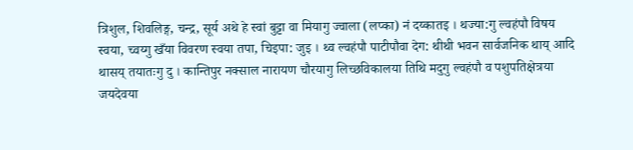त्रिशुल, शिवलिङ्ग, चन्द्र, सूर्य अथे हे स्वां बुट्टा वा मियागु ज्वाला (लप्का) नं दय्कातइ । थज्या:गु ल्वहंपौ विषय स्वया, च्वय्गु खँया विवरण स्वया तपा, चिइपा: जुइ । थ्व ल्वहंपौ पाटीपौवा देग: थीथी भवन सार्वजनिक थाय् आदि थासय् तयातःगु दु । कान्तिपुर नक्साल नारायण चौरयागु लिच्छविकालया तिथि मदुगु ल्वहंपौ व पशुपतिक्षेत्रया जयदेवया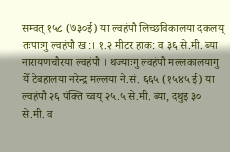सम्वत् १५८ (७३०ई) या ल्वहंपौ लिच्छविकालया दकलय् तःपाःगु ल्वहंपौ ख:। १.२ मीटर हाक: व ३६ से.मी. ब्या नारायणचौरया ल्वहंपौ । थज्याःगु ल्वहंपौ मल्लकालयागु येँ टेबहालया नरेन्द्र मल्लया ने.सं. ६६५ (१५४५ ई) या ल्वहंपौ २६ पंक्ति च्वय् २५.५ से.मी. ब्या, दथुइ ३० से.मी. व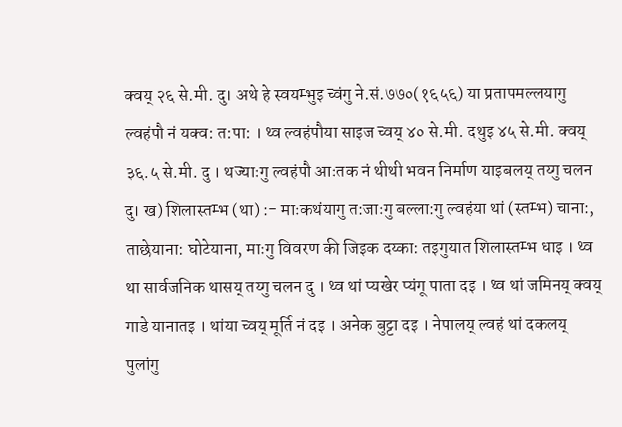क्वय् २६ से.मी. दु। अथे हे स्वयम्भुइ च्वंगु ने.सं.७७०(१६५६) या प्रतापमल्लयागु ल्वहंपौ नं यक्व: त:पा: । थ्व ल्वहंपौया साइज च्वय् ४० से.मी. दथुइ ४५ से.मी. क्वय् ३६.५ से.मी. दु । थज्याःगु ल्वहंपौ आःतक नं थीथी भवन निर्माण याइबलय् तय्गु चलन दु। ख) शिलास्तम्भ (था) :- माःकथंयागु त:जाःगु बल्ला:गु ल्वहंया थां (स्तम्भ) चाना:, ताछेयाना: घोटेयाना, माःगु विवरण की जिइक दय्का: तइगुयात शिलास्तम्भ धाइ । थ्व था सार्वजनिक थासय् तय्गु चलन दु । थ्व थां प्यखेर प्यंगू पाता दइ । थ्व थां जमिनय् क्वय् गाडे यानातइ । थांया च्वय् मूर्ति नं दइ । अनेक बुट्टा दइ । नेपालय् ल्वहं थां दकलय् पुलांगु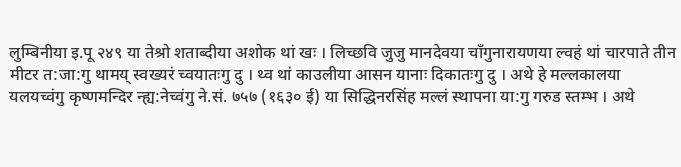लुम्बिनीया इ.पू २४९ या तेश्रो शताब्दीया अशोक थां खः । लिच्छवि जुजु मानदेवया चाँगुनारायणया ल्वहं थां चारपाते तीन मीटर त:जा:गु थामय् स्वख्यरं च्वयातःगु दु । थ्व थां काउलीया आसन यानाः दिकातःगु दु । अथे हे मल्लकालया यलयच्वंगु कृष्णमन्दिर न्ह्य:नेच्वंगु ने.सं. ७५७ (१६३० ई) या सिद्धिनरसिंह मल्लं स्थापना या:गु गरुड स्तम्भ । अथे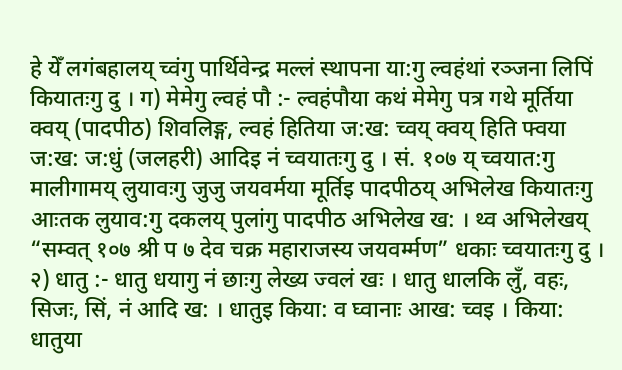हे येँ लगंबहालय् च्वंगु पार्थिवेन्द्र मल्लं स्थापना या:गु ल्वहंथां रञ्जना लिपिं कियातःगु दु । ग) मेमेगु ल्वहं पौ :- ल्वहंपौया कथं मेमेगु पत्र गथे मूर्तिया क्वय् (पादपीठ) शिवलिङ्ग, ल्वहं हितिया ज:ख: च्वय् क्वय् हिति फ्वया ज:ख: ज:धुं (जलहरी) आदिइ नं च्वयातःगु दु । सं. १०७ य् च्वयात:गु मालीगामय् लुयावःगु जुजु जयवर्मया मूर्तिइ पादपीठय् अभिलेख कियातःगु आःतक लुयाव:गु दकलय् पुलांगु पादपीठ अभिलेख ख: । थ्व अभिलेखय् “सम्वत् १०७ श्री प ७ देव चक्र महाराजस्य जयवर्म्मण” धकाः च्वयातःगु दु । २) धातु :- धातु धयागु नं छाःगु लेख्य ज्वलं खः । धातु धालकि लुँ, वहः, सिजः, सिं, नं आदि ख: । धातुइ किया: व घ्वानाः आख: च्वइ । किया: धातुया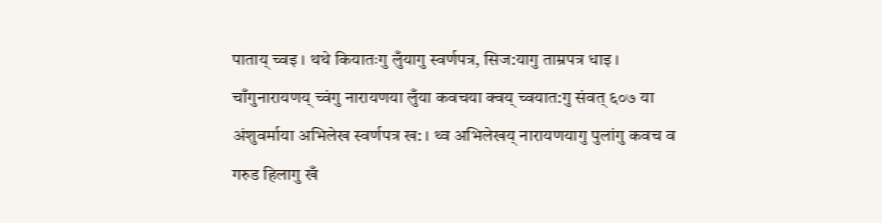पाताय् च्वइ । थथे कियातःगु लुँयागु स्वर्णपत्र, सिज:यागु ताम्रपत्र धाइ । चाँगुनारायणय् च्वंगु नारायणया लुँया कवचया क्वय् च्वयात:गु संवत् ६०७ या अंशुवर्माया अभिलेख स्वर्णपत्र ख: । थ्व अभिलेखय् नारायणयागु पुलांगु कवच व गरुड हिलागु खँ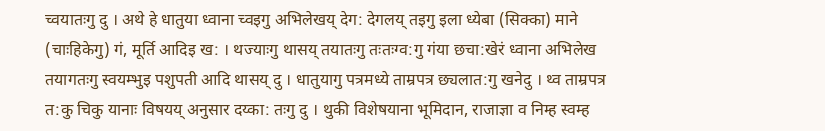च्वयातःगु दु । अथे हे धातुया ध्वाना च्वइगु अभिलेखय् देग: देगलय् तइगु इला ध्येबा (सिक्का) माने (चाःहिकेगु) गं, मूर्ति आदिइ ख: । थज्याःगु थासय् तयातःगु तःतःग्व:गु गंया छचा:खेरं ध्वाना अभिलेख तयागतःगु स्वयम्भुइ पशुपती आदि थासय् दु । धातुयागु पत्रमध्ये ताम्रपत्र छ्यलात:गु खनेदु । थ्व ताम्रपत्र त:कु चिकु यानाः विषयय् अनुसार दय्का: तःगु दु । थुकी विशेषयाना भूमिदान, राजाज्ञा व निम्ह स्वम्ह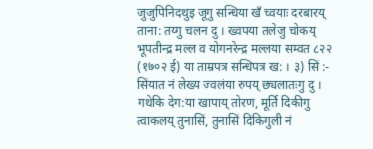जुजुपिनिदथुइ जूगु सन्धिया खँ च्वयाः दरबारय् ताना: तय्गु चलन दु । ख्वपया तलेजु चोकय् भूपतीन्द्र मल्ल व योगनरेन्द्र मल्लया सम्वत ८२२ (१७०२ ई) या ताम्रपत्र सन्धिपत्र ख: । ३) सिं :- सिंयात नं लेख्य ज्वलंया रुपय् छ्यलातःगु दु । गथेकि देग:या खापाय् तोरण, मूर्ति दिकीगु त्वाकलय् तुनासिं, तुनासिं दिकिगुली नं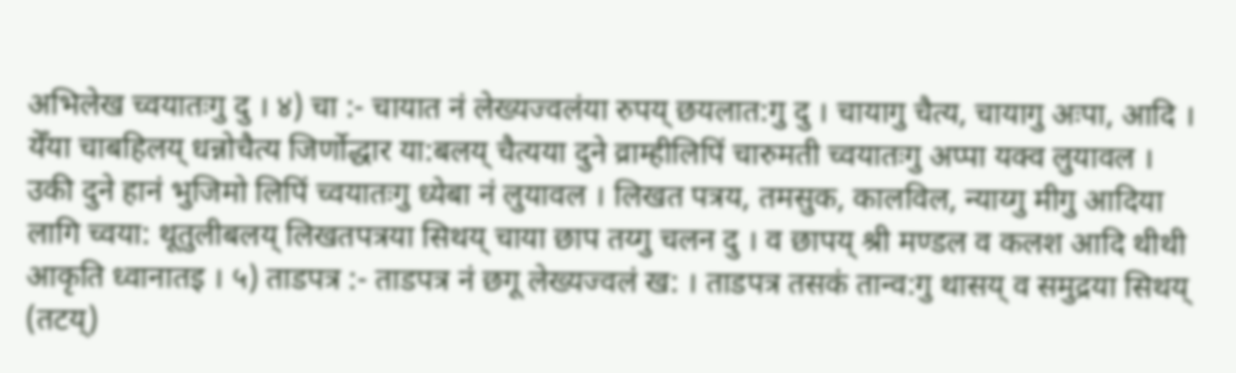अभिलेख च्वयातःगु दु । ४) चा :- चायात नं लेख्यज्वलंया रुपय् छयलात:गु दु । चायागु चैत्य, चायागु अःपा, आदि । येँया चाबहिलय् धन्नोचैत्य जिर्णोद्धार या:बलय् चैत्यया दुने व्राम्हीलिपिं चारुमती च्वयातःगु अप्पा यक्व लुयावल । उकी दुने हानं भुजिमो लिपिं च्वयातःगु ध्येबा नं लुयावल । लिखत पत्रय, तमसुक, कालविल, न्याय्गु मीगु आदिया लागि च्वया: थूतुलीबलय् लिखतपत्रया सिथय् चाया छाप तय्गु चलन दु । व छापय् श्री मण्डल व कलश आदि थीथी आकृति ध्वानातइ । ५) ताडपत्र :- ताडपत्र नं छगू लेख्यज्वलं ख: । ताडपत्र तसकं तान्व:गु थासय् व समुद्रया सिथय् (तटय्)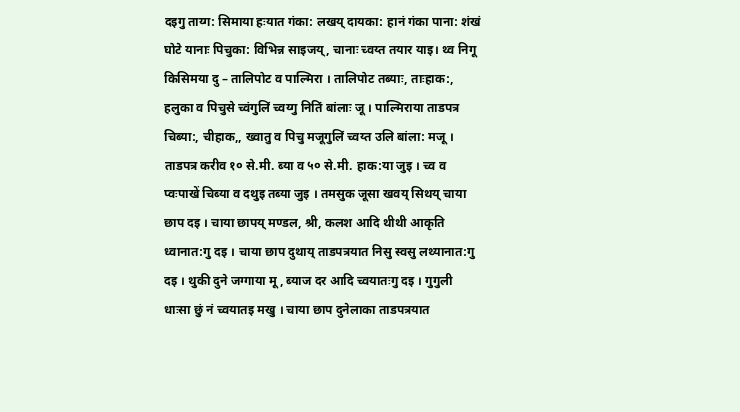दइगु ताय्ग: सिमाया हःयात गंका: लखय् दायका: हानं गंका पाना: शंखं घोटे यानाः पिचुका: विभिन्न साइजय्, चानाः च्वय्त तयार याइ। थ्व निगू किसिमया दु – तालिपोट व पाल्मिरा । तालिपोट तब्याः, ताःहाक:, हलुका व पिचुसे च्वंगुलिं च्वय्गु नितिं बांलाः जू । पाल्मिराया ताडपत्र चिब्या:, चीहाक,, ख्वातु व पिचु मजूगुलिं च्वय्त उलि बांला: मजू । ताडपत्र करीव १० से.मी. ब्या व ५० से.मी. हाक:या जुइ । च्व व प्वःपाखें चिब्या व दथुइ तब्या जुइ । तमसुक जूसा खवय् सिथय् चाया छाप दइ । चाया छापय् मण्डल, श्री, कलश आदि थीथी आकृति ध्वानात:गु दइ । चाया छाप दुथाय् ताडपत्रयात निसु स्वसु लथ्यानात:गु दइ । थुकी दुने जग्गाया मू, ब्याज दर आदि च्वयातःगु दइ । गुगुली धाःसा छुं नं च्वयातइ मखु । चाया छाप दुनेलाका ताडपत्रयात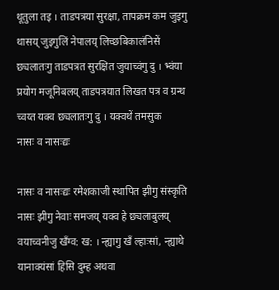थूतुला तइ । ताडपत्रया सुरक्षा, तापक्रम कम जुइगु थासय् जुइगुलिं नेपालय् लिच्छबिकालंनिसें छ्यलातःगु ताडपत्रत सुरक्षित जुयाच्वंगु दु । भ्वंया प्रयोग मजूनिबलय् ताडपत्रयात लिखत पत्र व ग्रन्थ च्वय्त यक्व छ्यलातःगु दु । यक्वथें तमसुक
नासः व नासःद्यः

नासः व नासःद्यः रमेशकाजी स्थापित झीगु संस्कृति नासः झीगु नेवाः समजय् यक्व हे छ्यलाबुलय् वयाच्वनीजु खँग्व: ख: । न्ह्यागु खँ ल्हाःसां, न्ह्याथे यानाक्यंसां हिसि दुम्ह अथवा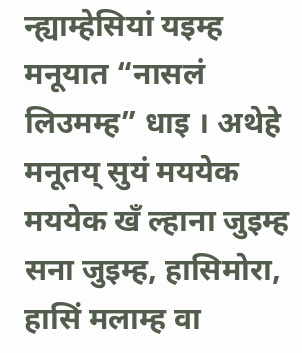न्ह्याम्हेसियां यइम्ह मनूयात “नासलं लिउमम्ह” धाइ । अथेहे मनूतय् सुयं मययेक मययेक खँ ल्हाना जुइम्ह सना जुइम्ह, हासिमोरा, हासिं मलाम्ह वा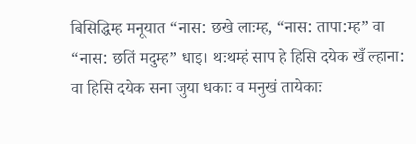बिसिद्धिम्ह मनूयात “नास: छखे लाःम्ह, “नास: तापा:म्ह” वा “नास: छतिं मदुम्ह” धाइ। थःथम्हं साप हे हिसि दयेक खँ ल्हाना: वा हिसि दयेक सना जुया धकाः व मनुखं तायेकाः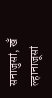सनाजुसां, खँ ल्हानाजूसां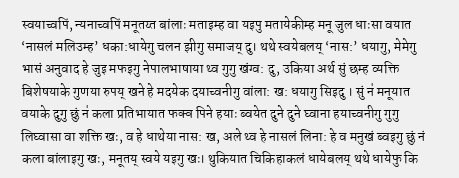स्वयाच्वपिं, न्यनाच्वपिं मनूतय्त बांलाः मताइम्ह वा यइपु मतायेकीम्ह मनू जुल धाःसा वयात ‘नासलं मलिउम्ह’ धका:धायेगु चलन झीगु समाजय् दु। थथे स्वयेबलय् ‘नास:’ धयागु, मेमेगु भासं अनुवाद हे जुइ मफइगु नेपालभाषाया थ्व गुगु खंग्व: दु, उकिया अर्थ सुं छम्ह व्यक्ति बिशेषयाके गुणया रुपय् खने हे मदयेक दयाच्वनीगु वांला: ख: धयागु सिइदु । सुं न॑ मनूयात वयाके दुगु छुं न॑ कला प्रतिभायात फक्व पिने हयाः ब्वयेत दुने दुने घ्वाना हयाच्वनीगु गुगु लिघ्वासा वा शक्ति खः, व हे धाथेया नास: ख, अले थ्व हे नासलं लिना: हे व मनुखं ब्वइगु छुं नं कला बांलाइगु खः, मनूतय् स्वये यइगु खः। थुकियात चिकिहाकलं धायेबलय् थथे धायेफु कि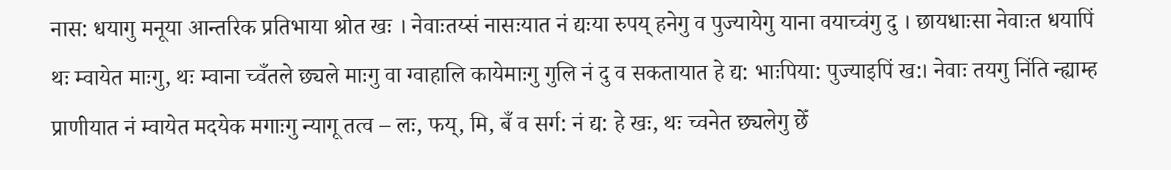नास: धयागु मनूया आन्तरिक प्रतिभाया श्रोत खः । नेवाःतय्सं नासःयात नं द्यःया रुपय् हनेगु व पुज्यायेगु याना वयाच्वंगु दु । छायधाःसा नेवाःत धयापिं थः म्वायेत माःगु, थः म्वाना च्वँतले छ्यले माःगु वा ग्वाहालि कायेमाःगु गुलि नं दु व सकतायात हे द्य: भाःपिया: पुज्याइपिं ख:। नेवाः तयगु निंति न्ह्याम्ह प्राणीयात नं म्वायेत मदयेक मगाःगु न्यागू तत्व – लः, फय्, मि, बँ व सर्ग: नं द्य: हे खः, थः च्वनेत छ्यलेगु छेँ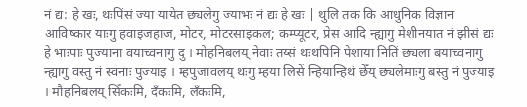नं द्य: हे खः, थःपिंसं ज्या यायेत छ्यलेगु ज्याभः नं द्यः हे खः | थुलि तक कि आधुनिक विज्ञान आविष्कार याःगु हवाइजहाज, मोटर, मोटरसाइकल; कम्प्यूटर, प्रेस आदि न्ह्यागु मेशीनयात नं झीसं द्यः हे भाःपाः पुज्याना वयाच्वनागु दु । मोहनिबलय् नेवाः तय्सं थःथपिनि पेशाया नितिं छ्यला बयाच्वनागु न्ह्यागु वस्तु नं स्वनाः पुज्याइ । म्हपुजावलय् थःगु म्हया लिसें न्हियान्हिथं छेँय् छ्यलेमाःगु बस्तु नं पुज्याइ । मौहनिबलय् सिँकःमि, दँकःमि, लँकःमि,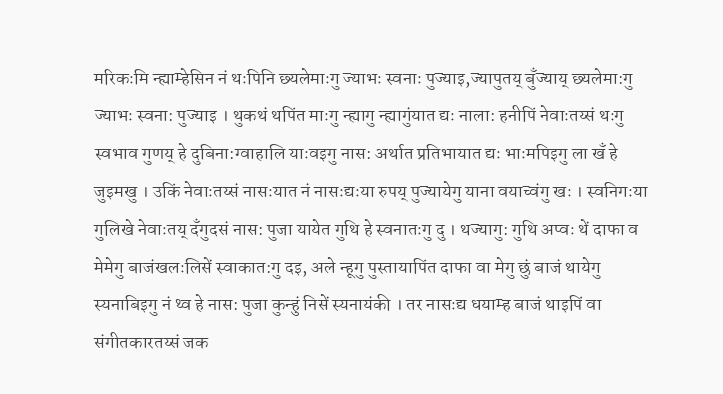मरिकःमि न्ह्याम्हेसिन नं थःपिनि छ्यलेमाःगु ज्याभः स्वनाः पुज्याइ,ज्यापुतय् बुँज्याय् छ्यलेमा:गु ज्याभः स्वना: पुज्याइ । थुकथं थपिंत माःगु न्ह्यागु न्ह्यागुंयात द्यः नाला: हनीपिं नेवाःतय्सं थःगु स्वभाव गुणय् हे दुबिना:ग्वाहालि याःवइगु नास: अर्थात प्रतिभायात द्यः भाःमपिइगु ला खँ हे जुइमखु । उकिं नेवाःतय्सं नासःयात नं नासःद्यःया रुपय् पुज्यायेगु याना वयाच्वंगु खः । स्वनिगःया गुलिखे नेवाःतय् दँगुदसं नास: पुजा यायेत गुथि हे स्वनातःगु दु । थज्यागु: गुथि अप्वः थें दाफा व मेमेगु बाजंखलःलिसें स्वाकात:गु दइ, अले न्हूगु पुस्तायापिंत दाफा वा मेगु छुं बाजं थायेगु स्यनाबिइगु नं थ्व हे नास: पुजा कुन्हुं निसें स्यनायंकी । तर नासःद्य धयाम्ह बाजं थाइपिं वा संगीतकारतय्सं जक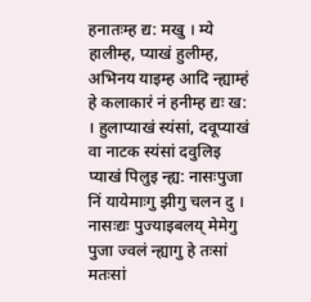हनातःम्ह द्य: मखु । म्ये हालीम्ह, प्याखं हुलीम्ह, अभिनय याइम्ह आदि न्ह्याम्हं हे कलाकारं नं हनीम्ह द्यः ख: । हुलाप्याखं स्यंसां, दवूप्याखं वा नाटक स्यंसां दवुलिइ प्याखं पिलुइ न्ह्य: नासःपुजा निं यायेमाःगु झीगु चलन दु । नासःद्यः पुज्याइबलय् मेमेगु पुजा ज्वलं न्ह्यागु हे तःसां मतःसां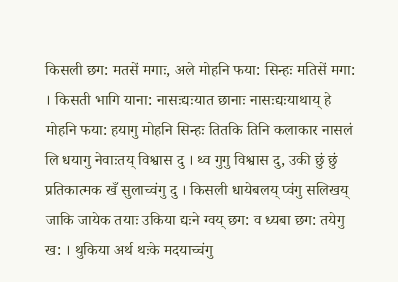किसली छग: मतसें मगाः, अले मोहनि फया: सिन्हः मतिसें मगा: । किसती भागि याना: नासःद्यःयात छानाः नासःद्यःयाथाय् हे मोहनि फया: हयागु मोहनि सिन्हः तितकि तिनि कलाकार नासलं लि धयागु नेवाःतय् विश्वास दु । थ्व गुगु विश्वास दु, उकी छुं छुं प्रतिकात्मक खँ सुलाच्वंगु दु । किसली धायेबलय् प्वंगु सलिखय् जाकि जायेक तयाः उकिया द्यःने ग्वय् छग: व ध्यबा छग: तयेगु ख: । थुकिया अर्थ थःके मदयाच्चंगु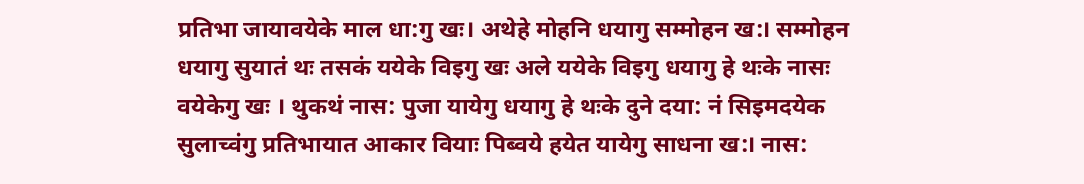प्रतिभा जायावयेके माल धा:गु खः। अथेहे मोहनि धयागु सम्मोहन ख:। सम्मोहन धयागु सुयातं थः तसकं ययेके विइगु खः अले ययेके विइगु धयागु हे थःके नासः वयेकेगु खः । थुकथं नास: पुजा यायेगु धयागु हे थःके दुने दया: नं सिइमदयेक सुलाच्वंगु प्रतिभायात आकार वियाः पिब्वये हयेत यायेगु साधना ख:। नास: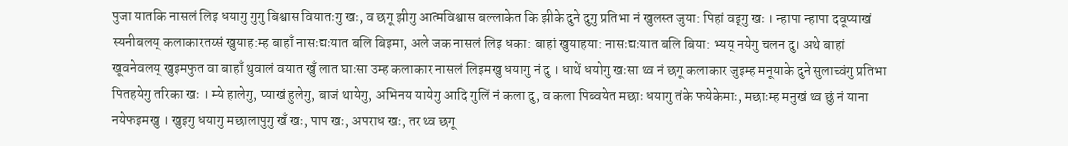पुजा यातकि नासलं लिइ धयागु गुगु बिश्वास वियातःगु खः, व छगू झीगु आत्मविश्वास बल्लाकेत कि झीके दुने दुगु प्रतिभा नं खुलस्त जुया: पिहां वइ्गु खः । न्हापा न्हापा दवूप्याखं स्यनीबलय् कलाकारतय्सं खुयाह:म्ह बाहाँ नासःद्यःयात बलि बिइमा, अले जक नासलं लिइ धका: बाहां खुयाहया: नासःद्यःयात बलि बिया: भ्यय् नयेगु चलन दु। अथे बाहां खूवनेवलय् खुइमफुत वा बाहाँ थुवालं वयात खुँ लात घाःसा उम्ह कलाकार नासलं लिइमखु धयागु नं दु । धाथें धयोगु खःसा थ्व नं छगू कलाकार जुइम्ह मनूयाके दुने सुलाच्वंगु प्रतिभा पितहयेगु तरिका खः । म्ये हालेगु, प्याखं हुलेगु, बाजं थायेगु, अभिनय यायेगु आदि गुलिं नं कला दु, व कला पिब्वयेत मछाः धयागु तंके फयेकेमाः, मछाःम्ह मनुखं थ्व छुं नं याना नयेफइमखु । खुइगु धयागु मछालापुगु खँ खः, पाप खः, अपराध खः, तर थ्व छगू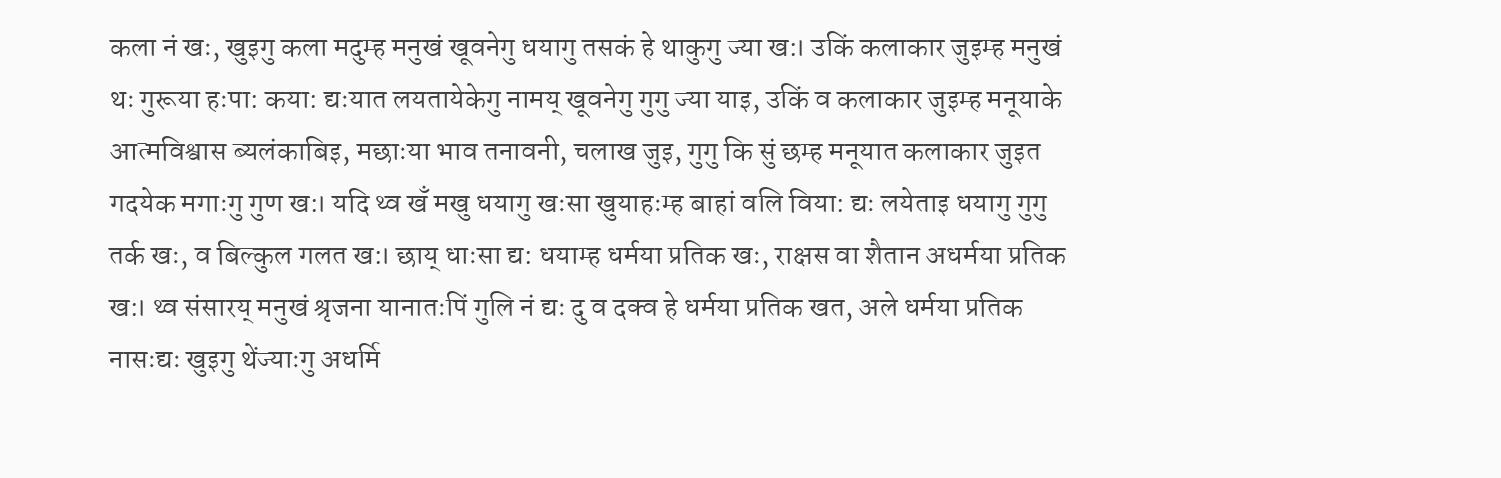कला नं खः, खुइगु कला मदुम्ह मनुखं खूवनेगु धयागु तसकं हे थाकुगु ज्या ख:। उकिं कलाकार जुइम्ह मनुखं थः गुरूया हःपा: कया: द्यःयात लयतायेकेगु नामय् खूवनेगु गुगु ज्या याइ, उकिं व कलाकार जुइम्ह मनूयाके आत्मविश्वास ब्यलंकाबिइ, मछाःया भाव तनावनी, चलाख जुइ, गुगु कि सुं छम्ह मनूयात कलाकार जुइत गदयेक मगाःगु गुण ख:। यदि थ्व खँ मखु धयागु खःसा खुयाहःम्ह बाहां वलि विया: द्यः लयेताइ धयागु गुगु तर्क खः, व बिल्कुल गलत ख:। छाय् धाःसा द्य: धयाम्ह धर्मया प्रतिक खः, राक्षस वा शैतान अधर्मया प्रतिक ख:। थ्व संसारय् मनुखं श्रृजना यानातःपिं गुलि नं द्यः दु व दक्व हे धर्मया प्रतिक खत, अले धर्मया प्रतिक नासःद्यः खुइगु थेंज्याःगु अधर्मि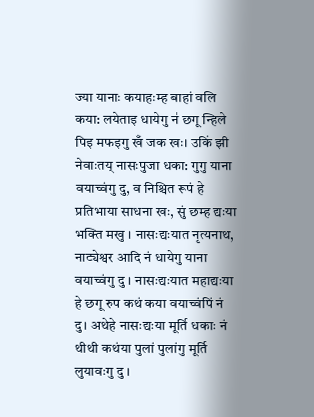ज्या यानाः कयाहःम्ह बाहां वलि कया: लयेताइ धायेगु न॑ छगू न्हिले पिइ मफइगु खँ जक खः। उकिं झी नेवाःतय् नासःपुजा धका: गुगु याना वयाच्वंगु दु, व निश्चित रूपं हे प्रतिभाया साधना खः, सुं छम्ह द्यःया भक्ति मखु । नासःद्यःयात नृत्यनाथ, नाट्येश्वर आदि नं धायेगु याना वयाच्वंगु दु । नासःद्यःयात महाद्यःया हे छगू रुप कथं कया वयाच्वंपिं नं दु। अथेहे नासःद्यःया मूर्ति धकाः नं थीथी कथंया पुलां पुलांगु मूर्ति लुयावःगु दु ।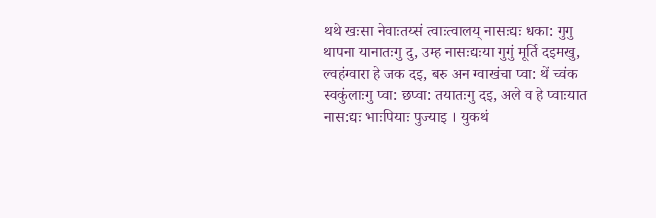थथे खःसा नेवाःतय्सं त्वाःत्वालय् नासःद्यः धका: गुगु थापना यानातःगु दु, उम्ह नासःद्यःया गुगुं मूर्ति दइमखु, ल्वहंग्वारा हे जक दइ, बरु अन ग्वाखंचा प्वा: थें च्वंक स्वकुंलाःगु प्वा: छप्वा: तयातःगु दइ, अले व हे प्वाःयात नास:द्यः भाःपियाः पुज्याइ । युकथं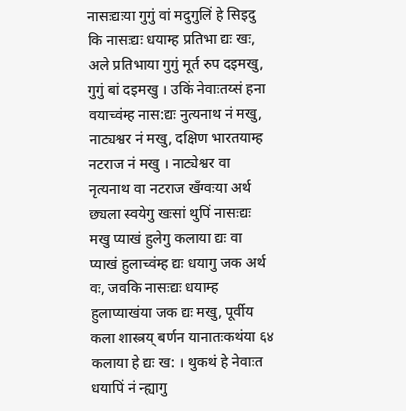नासःद्यःया गुगुं वां मदुगुलिं हे सिइदु कि नासःद्यः धयाम्ह प्रतिभा द्यः खः, अले प्रतिभाया गुगुं मूर्त रुप दइमखु, गुगुं बां दइमखु । उकिं नेवाःतय्सं हना वयाच्वंम्ह नास:द्यः नुत्यनाथ नं मखु, नाट्यश्वर नं मखु, दक्षिण भारतयाम्ह नटराज नं मखु । नाट्येश्वर वा नृत्यनाथ वा नटराज खँग्वःया अर्थ छ्यला स्वयेगु खःसां थुपिं नासःद्यः मखु प्याखं हुलेगु कलाया द्यः वा प्याखं हुलाच्वंम्ह द्यः धयागु जक अर्थ वः, जवकि नासःद्यः धयाम्ह हुलाप्याखंया जक द्यः मखु, पूर्वीय कला शास्त्रय् बर्णन यानातःकथंया ६४ कलाया हे द्यः ख: । थुकथं हे नेवाःत धयापिं नं न्ह्यागु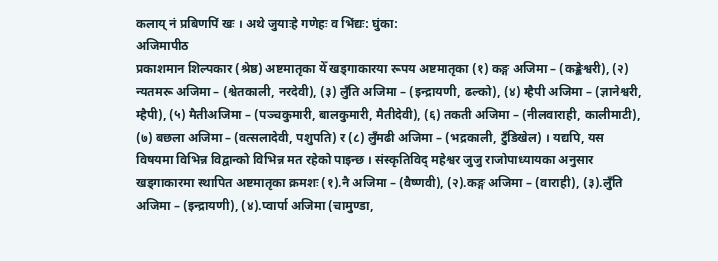कलाय् नं प्रबिणपिं खः । अथे जुयाःहे गणेहः व भिंद्यः: घुंका:
अजिमापीठ
प्रकाशमान शिल्पकार (श्रेष्ठ) अष्टमातृका येँ खड्गाकारया रूपय अष्टमातृका (१) कङ्ग अजिमा – (कङ्केश्वरी), (२) न्यतमरू अजिमा – (श्वेतकाली, नरदेवी), (३) लुँति अजिमा – (इन्द्रायणी, ढल्को), (४) म्हैपी अजिमा – (ज्ञानेश्वरी, म्हैपी), (५) मैतीअजिमा – (पञ्चकुमारी, बालकुमारी, मैतीदेवी), (६) तकती अजिमा – (नीलवाराही, कालीमाटी), (७) बछला अजिमा – (वत्सलादेवी, पशुपति) र (८) लुँमढी अजिमा – (भद्रकाली, टुँडिखेल) । यद्यपि, यस विषयमा विभिन्न विद्वान्को विभिन्न मत रहेको पाइन्छ । संस्कृतिविद् महेश्वर जुजु राजोपाध्यायका अनुसार खड्गाकारमा स्थापित अष्टमातृका क्रमशः (१).नै अजिमा – (वैष्णवी), (२).कङ्ग अजिमा – (वाराही), (३).लुँति अजिमा – (इन्द्रायणी), (४).प्वार्पा अजिमा (चामुण्डा,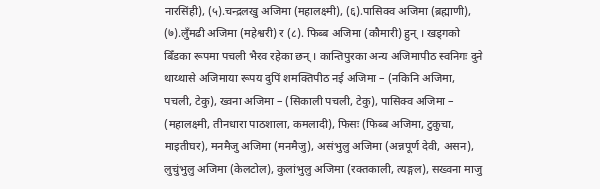नारसिंही), (५).चन्द्रलखु अजिमा (महालक्ष्मी), (६).पासिक्व अजिमा (ब्रह्माणी), (७).लुँमढी अजिमा (महेश्वरी) र (८). फिब्ब अजिमा (कौमारी) हुन् । खड्गको बिँडका रूपमा पचली भैरव रहेका छन् । कान्तिपुरका अन्य अजिमापीठ स्वनिगः दुने थाय्थासे अजिमाया रूपय दुपिं शमक्तिपीठ नई अजिमा – (नकिनि अजिमा, पचली, टेकु), ख्वना अजिमा – (सिकाली पचली, टेकु), पासिक्व अजिमा – (महालक्ष्मी, तीनधारा पाठशाला, कमलादी), फिसः (फिब्ब अजिमा, टुकुचा, माइतीघर), मनमैजु अजिमा (मनमैजु), असंभुलु अजिमा (अन्नपूर्ण देवी, असन), लुचुंभुलु अजिमा (केलटोल), कुलांभुलु अजिमा (रक्तकाली, त्यङ्गल), सख्वना माजु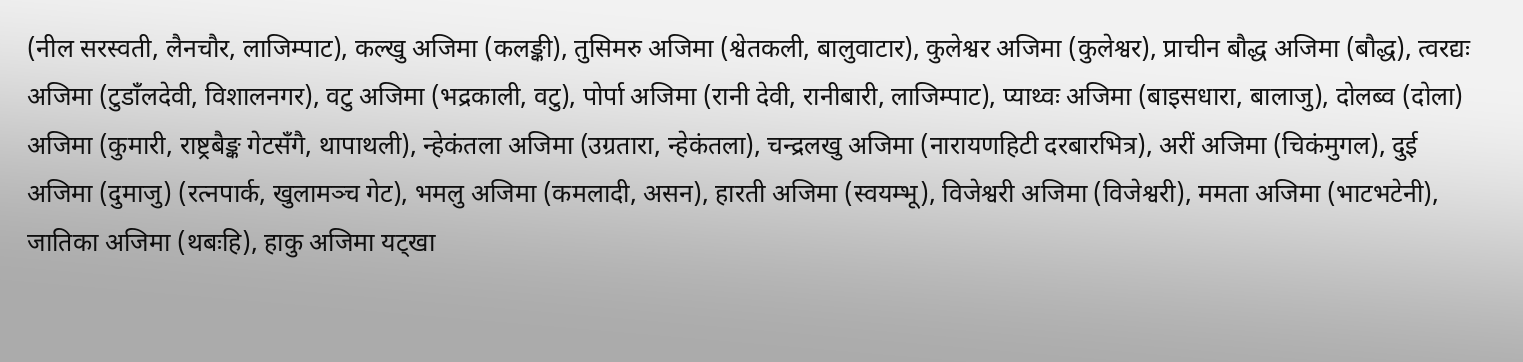(नील सरस्वती, लैनचौर, लाजिम्पाट), कल्खु अजिमा (कलङ्की), तुसिमरु अजिमा (श्वेतकली, बालुवाटार), कुलेश्वर अजिमा (कुलेश्वर), प्राचीन बौद्ध अजिमा (बौद्ध), त्वरद्यः अजिमा (टुडाँलदेवी, विशालनगर), वटु अजिमा (भद्रकाली, वटु), पोर्पा अजिमा (रानी देवी, रानीबारी, लाजिम्पाट), प्याथ्वः अजिमा (बाइसधारा, बालाजु), दोलब्व (दोला) अजिमा (कुमारी, राष्ट्रबैङ्क गेटसँगै, थापाथली), न्हेकंतला अजिमा (उग्रतारा, न्हेकंतला), चन्द्रलखु अजिमा (नारायणहिटी दरबारभित्र), अरीं अजिमा (चिकंमुगल), दुई अजिमा (दुमाजु) (रत्नपार्क, खुलामञ्च गेट), भमलु अजिमा (कमलादी, असन), हारती अजिमा (स्वयम्भू), विजेश्वरी अजिमा (विजेश्वरी), ममता अजिमा (भाटभटेनी), जातिका अजिमा (थबःहि), हाकु अजिमा यट्खा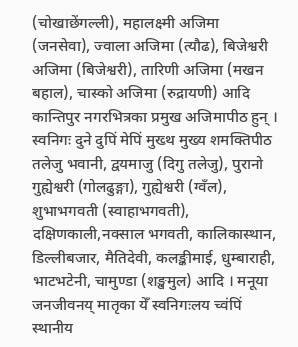(चोखाछेंगल्ली), महालक्ष्मी अजिमा (जनसेवा), ज्वाला अजिमा (त्यौढ), बिजेश्वरी अजिमा (बिजेश्वरी), तारिणी अजिमा (मखन बहाल), चास्को अजिमा (रुद्रायणी) आदि कान्तिपुर नगरभित्रका प्रमुख अजिमापीठ हुन् । स्वनिगः दुने दुपिं मेपिं मुख्थ मुख्य शमक्तिपीठ तलेजु भवानी, द्वयमाजु (दिगु तलेजु), पुरानो गुह्येश्वरी (गोलढुङ्गा), गुह्येश्वरी (ग्वँल), शुभाभगवती (स्वाहाभगवती), दक्षिणकाली,नक्साल भगवती, कालिकास्थान, डिल्लीबजार, मैतिदेवी, कलङ्कीमाई, धुम्बाराही, भाटभटेनी, चामुण्डा (शङ्खमुल) आदि । मनूया जनजीवनय् मातृका येँ स्वनिगःलय च्वंपिं स्थानीय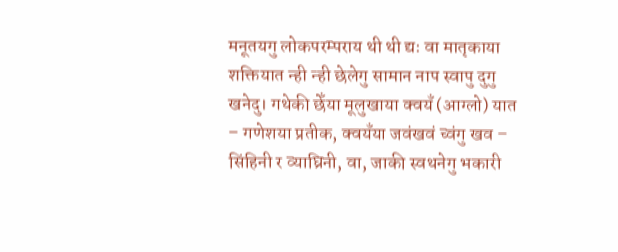मनूतयगु लोकपरम्पराय थी थी द्यः वा मातृकाया शक्तियात न्ही न्ही छेलेगु सामान नाप स्वापु दुगु खनेदु। गथेकी छेँया मूलुखाया क्वयँ (आग्लो) यात – गणेशया प्रतीक, क्वयँया जवंखवं च्वंगु खव – सिंहिनी र व्याघ्रिनी, वा, जाकी स्वथनेगु भकारी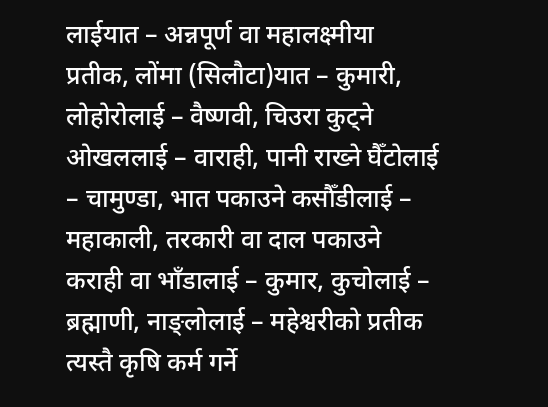लाईयात – अन्नपूर्ण वा महालक्ष्मीया प्रतीक, लोंमा (सिलौटा)यात – कुमारी, लोहोरोलाई – वैष्णवी, चिउरा कुट्ने ओखललाई – वाराही, पानी राख्ने घैँटोलाई – चामुण्डा, भात पकाउने कसौँडीलाई – महाकाली, तरकारी वा दाल पकाउने कराही वा भाँडालाई – कुमार, कुचोलाई – ब्रह्माणी, नाङ्लोलाई – महेश्वरीको प्रतीक त्यस्तै कृषि कर्म गर्ने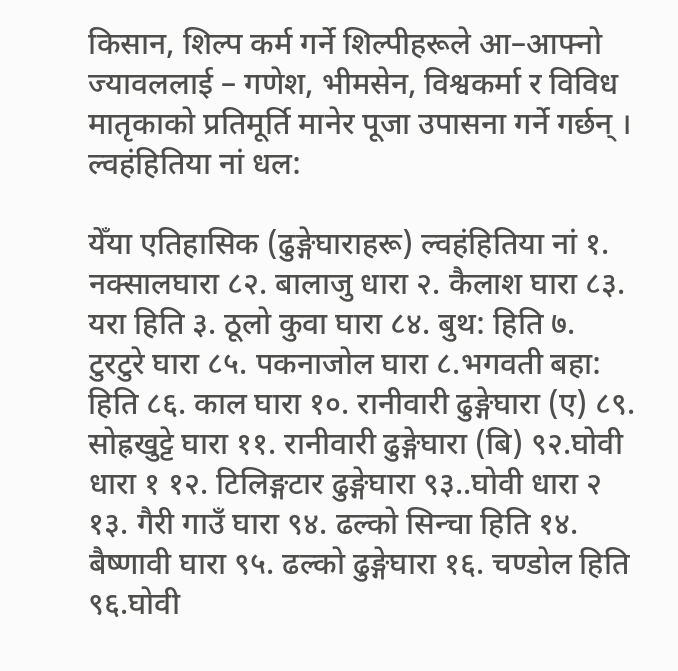किसान, शिल्प कर्म गर्ने शिल्पीहरूले आ–आफ्नो ज्यावललाई – गणेश, भीमसेन, विश्वकर्मा र विविध मातृकाको प्रतिमूर्ति मानेर पूजा उपासना गर्ने गर्छन् ।
ल्वहंहितिया नां धल:

येँया एतिहासिक (ढुङ्गेघाराहरू) ल्वहंहितिया नां १. नक्सालघारा ८२. बालाजु धारा २. कैलाश घारा ८३. यरा हिति ३. ठूलो कुवा घारा ८४. बुथ: हिति ७. टुरटुरे घारा ८५. पकनाजोल घारा ८.भगवती बहा: हिति ८६. काल घारा १०. रानीवारी ढुङ्गेघारा (ए) ८९. सोह्रखुट्टे घारा ११. रानीवारी ढुङ्गेघारा (बि) ९२.घोवी धारा १ १२. टिलिङ्गटार ढुङ्गेघारा ९३..घोवी धारा २ १३. गैरी गाउँ घारा ९४. ढल्को सिन्चा हिति १४. बैष्णावी घारा ९५. ढल्को ढुङ्गेघारा १६. चण्डोल हिति ९६.घोवी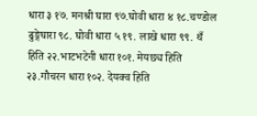धारा ३ १७. मनश्री घारा ९७.घोवी धारा ४ १८.चण्डोल ढुङ्गेघारा ९८. घोवी धारा ५ १९. लाखे धारा ९९. थँ हिति २२.भाटभटेनी धारा १०१. मेयछ्य हिति २३.गौचरन धारा १०२. देयक्व हिति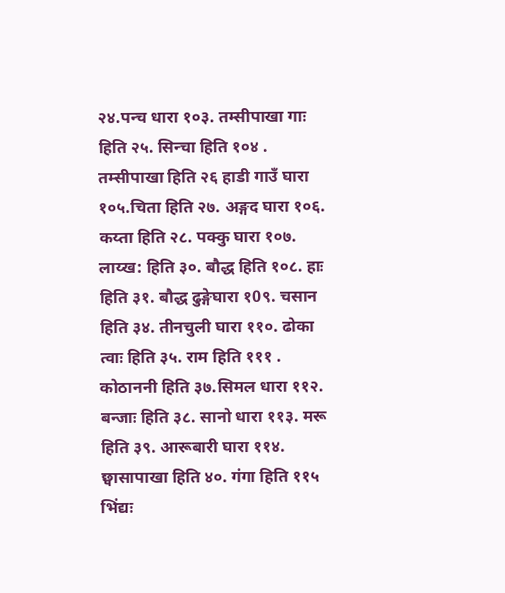२४.पन्च धारा १०३. तम्सीपाखा गाः हिति २५. सिन्चा हिति १०४ . तम्सीपाखा हिति २६ हाडी गाउँ घारा १०५.चिता हिति २७. अङ्गद घारा १०६. कय्ता हिति २८. पक्कु घारा १०७. लाय्ख: हिति ३०. बौद्ध हिति १०८. हाः हिति ३१. बौद्ध ढुङ्गेघारा १0९. चसान हिति ३४. तीनचुली घारा ११०. ढोका त्वाः हिति ३५. राम हिति १११ . कोठाननी हिति ३७.सिमल धारा ११२. बन्जाः हिति ३८. सानो धारा ११३. मरू हिति ३९. आरूबारी घारा ११४. छ्वासापाखा हिति ४०. गंगा हिति ११५ भिंद्यः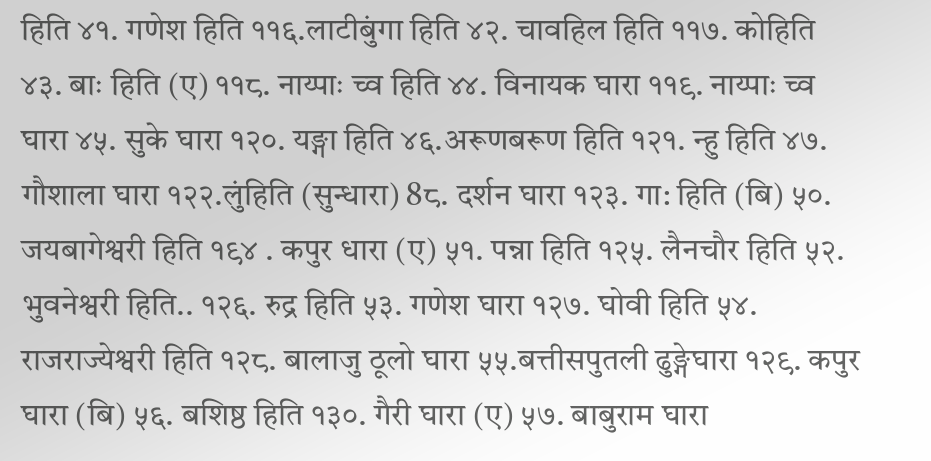हिति ४१. गणेश हिति ११६.लाटीबुंगा हिति ४२. चावहिल हिति ११७. कोहिति ४३. बाः हिति (ए) ११८. नाय्पाः च्व हिति ४४. विनायक घारा ११९. नाय्पाः च्व घारा ४५. सुके घारा १२०. यङ्गा हिति ४६.अरूणबरूण हिति १२१. न्हु हिति ४७. गौशाला घारा १२२.लुंहिति (सुन्धारा) 8८. दर्शन घारा १२३. गा: हिति (बि) ५०. जयबागेश्वरी हिति १९४ . कपुर धारा (ए) ५१. पन्ना हिति १२५. लैनचौर हिति ५२. भुवनेश्वरी हिति.. १२६. रुद्र हिति ५३. गणेश घारा १२७. घोवी हिति ५४. राजराज्येश्वरी हिति १२८. बालाजु ठूलो घारा ५५.बत्तीसपुतली ढुङ्गेघारा १२९. कपुर घारा (बि) ५६. बशिष्ठ हिति १३०. गैरी घारा (ए) ५७. बाबुराम घारा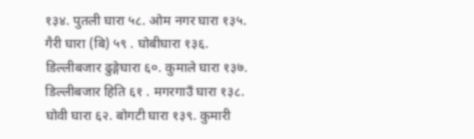१३४. पुतली घारा ५८. ओम नगर घारा १३५. गैरी घारा (बि) ५९ . घोबीघारा १३६. डिल्लीबजार ढुङ्गेघारा ६०. कुमाले घारा १३७. डिल्लीबजार हिति ६१ . मगरगाउँ घारा १३८. घोवी घारा ६२. बोगटी घारा १३९. कुमारी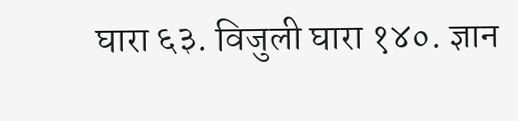घारा ६३. विजुली घारा १४०. ज्ञान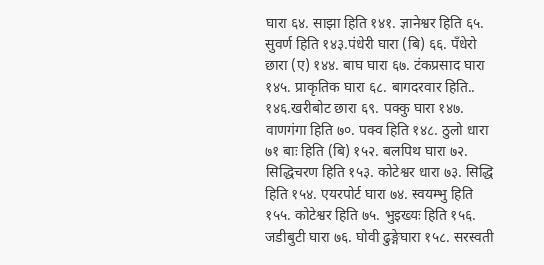घारा ६४. साझा हिति १४१. ज्ञानेश्वर हिति ६५. सुवर्ण हिति १४३.पंधेरी घारा (बि) ६६. पँधेरो छारा (ए) १४४. बाघ घारा ६७. टंकप्रसाद घारा १४५. प्राकृतिक घारा ६८. बागदरवार हिति.. १४६.खरीबोट छारा ६९. पक्कु घारा १४७. वाणगंगा हिति ७०. पक्व हिति १४८. ठुलो धारा ७१ बाः हिति (बि) १५२. बलपिथ घारा ७२. सिद्धिचरण हिति १५३. कोटेश्वर धारा ७३. सिद्धि हिति १५४. एयरपोर्ट घारा ७४. स्वयम्भु हिति १५५. कोटेश्वर हिति ७५. भुइख्यः हिति १५६. जडीबुटी घारा ७६. घोवी ढुङ्गेघारा १५८. सरस्वती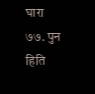घारा ७७. पुन हिति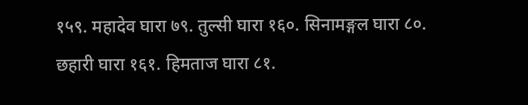१५९. महादेव घारा ७९. तुल्सी घारा १६०. सिनामङ्गल घारा ८०. छहारी घारा १६१. हिमताज घारा ८१.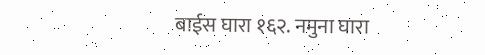बाईस घारा १६२. नमुना घारा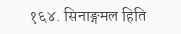१६४. सिनाङ्गमल हिति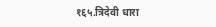१६५.त्रिदेवी धारा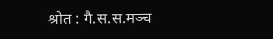श्रोत : गै.स.स.मञ्च